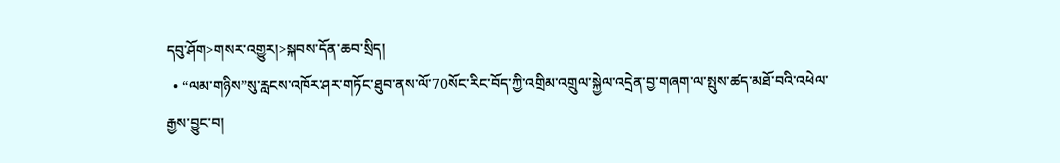དབུ་ཤོག>གསར་འགྱུར།>སྐབས་དོན་ཆབ་སྲིད།
  • “ལམ་གཉིས”སུ་རླངས་འཁོར་ཤར་གཏོང་ཐུབ་ནས་ལོ་70སོང་རིང་བོད་ཀྱི་འགྲིམ་འགྲུལ་སྐྱེལ་འདྲེན་བྱ་གཞག་ལ་སྤུས་ཚད་མཐོ་བའི་འཕེལ་རྒྱས་བྱུང་བ།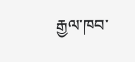རྒྱལ་ཁབ་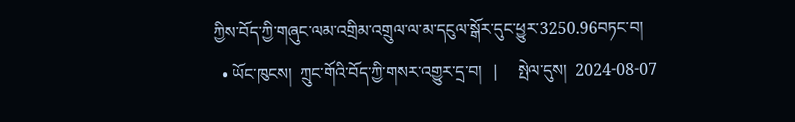ཀྱིས་བོད་ཀྱི་གཞུང་ལམ་འགྲིམ་འགྲུལ་ལ་མ་དངུལ་སྒོར་དུང་ཕྱུར་3250.96བཏང་བ།
  • ཡོང་ཁུངས།  ཀྲུང་གོའི་བོད་ཀྱི་གསར་འགྱུར་དྲ་བ།   |     སྤེལ་དུས།  2024-08-07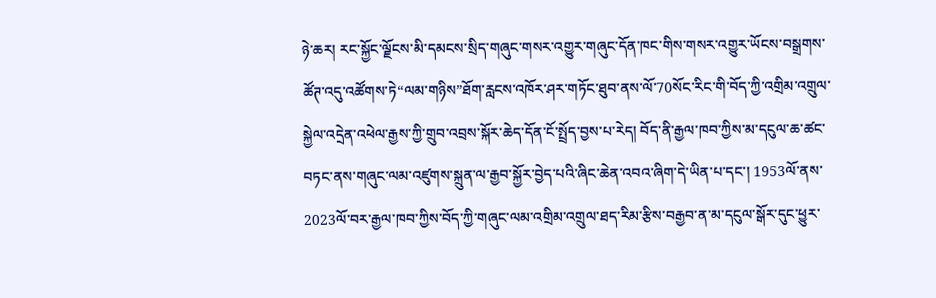ཉེ་ཆར། རང་སྐྱོང་ལྗོངས་མི་དམངས་སྲིད་གཞུང་གསར་འགྱུར་གཞུང་དོན་ཁང་གིས་གསར་འགྱུར་ཡོངས་བསྒྲགས་ཚོཊ་འདུ་འཚོགས་ཏེ“ལམ་གཉིས”ཐོག་རླངས་འཁོར་ཤར་གཏོང་ཐུབ་ནས་ལོ་70སོང་རིང་གི་བོད་ཀྱི་འགྲིམ་འགྲུལ་སྐྱེལ་འདྲེན་འཕེལ་རྒྱས་ཀྱི་གྲུབ་འབྲས་སྐོར་ཆེད་དོན་ངོ་སྤྲོད་བྱས་པ་རེད། བོད་ནི་རྒྱལ་ཁབ་ཀྱིས་མ་དངུལ་ཆ་ཚང་བཏང་ནས་གཞུང་ལམ་འཛུགས་སྐྲུན་ལ་རྒྱབ་སྐྱོར་བྱེད་པའི་ཞིང་ཆེན་འབའ་ཞིག་དེ་ཡིན་པ་དང་། 1953ལོ་ནས་2023ལོ་བར་རྒྱལ་ཁབ་ཀྱིས་བོད་ཀྱི་གཞུང་ལམ་འགྲིམ་འགྲུལ་ཐད་རིམ་རྩིས་བརྒྱབ་ན་མ་དངུལ་སྒོར་དུང་ཕྱུར་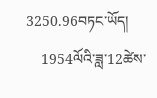3250.96བཏང་ཡོད།
    1954ལོའི་ཟླ་12ཚེས་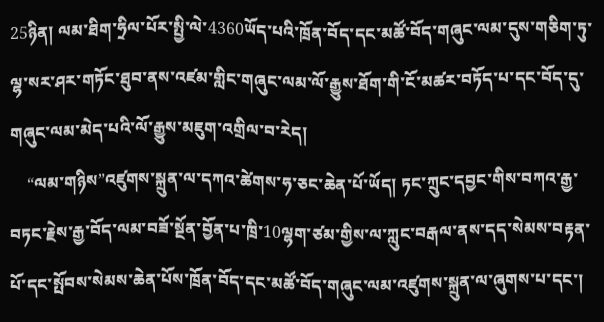25ཉིན། ལམ་ཐིག་ཧྲིལ་པོར་སྤྱི་ལེ་4360ཡོད་པའི་ཁྲོན་བོད་དང་མཚོ་བོད་གཞུང་ལམ་དུས་གཅིག་ཏུ་ལྷ་སར་ཤར་གཏོང་ཐུབ་ནས་འཛམ་གླིང་གཞུང་ལམ་ལོ་རྒྱུས་ཐོག་གི་ངོ་མཚར་བཏོད་པ་དང་བོད་དུ་གཞུང་ལམ་མེད་པའི་ལོ་རྒྱུས་མཇུག་འགྲིལ་བ་རེད།
    “ལམ་གཉིས”འཛུགས་སྐྲུན་ལ་དཀའ་ཚེགས་ཧ་ཅང་ཆེན་པོ་ཡོད། ཏང་ཀྲུང་དབྱང་གིས་བཀའ་རྒྱ་བཏང་རྗེས་རྒྱ་བོད་ལམ་བཟོ་སྔོན་བྱོན་པ་ཁྲི་10ལྷག་ཙམ་གྱིས་ལ་ཀླུང་བརྒལ་ནས་དད་སེམས་བརྟན་པོ་དང་སྤོབས་སེམས་ཆེན་པོས་ཁྲོན་བོད་དང་མཚོ་བོད་གཞུང་ལམ་འཛུགས་སྐྲུན་ལ་ཞུགས་པ་དང་།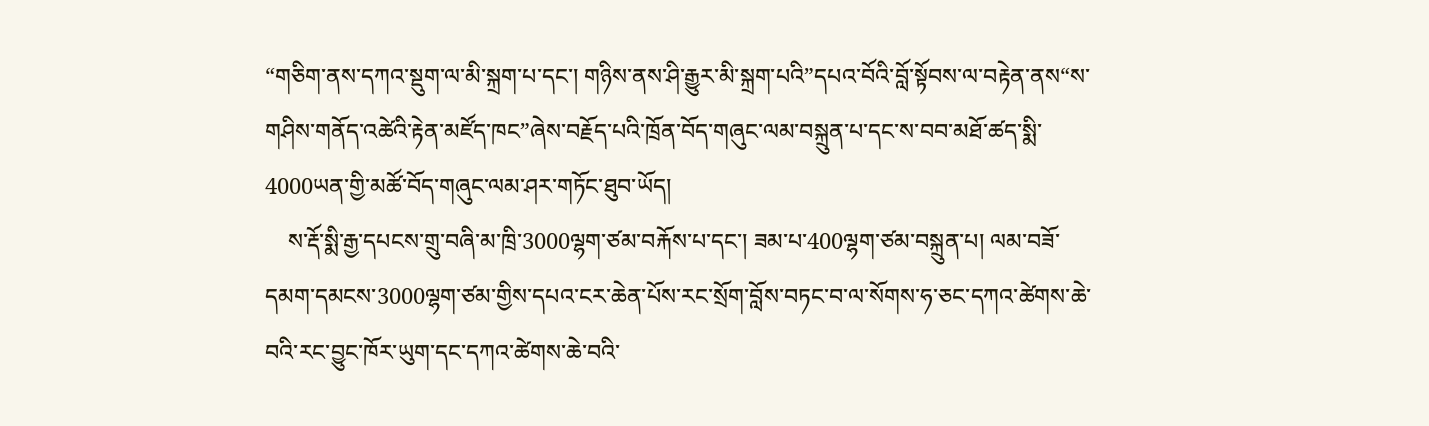“གཅིག་ནས་དཀའ་སྡུག་ལ་མི་སྐྲག་པ་དང་། གཉིས་ནས་ཤི་རྒྱུར་མི་སྐྲག་པའི”དཔའ་བོའི་བློ་སྟོབས་ལ་བརྟེན་ནས“ས་གཤིས་གནོད་འཚེའི་རྟེན་མཛོད་ཁང”ཞེས་བརྗོད་པའི་ཁྲོན་བོད་གཞུང་ལམ་བསྐྲུན་པ་དང་ས་བབ་མཐོ་ཚད་སྨི་4000ཡན་གྱི་མཚོ་བོད་གཞུང་ལམ་ཤར་གཏོང་ཐུབ་ཡོད།
    ས་རྡོ་སྨི་རྒྱ་དཔངས་གྲུ་བཞི་མ་ཁྲི་3000ལྷག་ཙམ་བརྐོས་པ་དང་། ཟམ་པ་400ལྷག་ཙམ་བསྐྲུན་པ། ལམ་བཟོ་དམག་དམངས་3000ལྷག་ཙམ་གྱིས་དཔའ་ངར་ཆེན་པོས་རང་སྲོག་བློས་བཏང་བ་ལ་སོགས་ཧ་ཅང་དཀའ་ཚེགས་ཆེ་བའི་རང་བྱུང་ཁོར་ཡུག་དང་དཀའ་ཚེགས་ཆེ་བའི་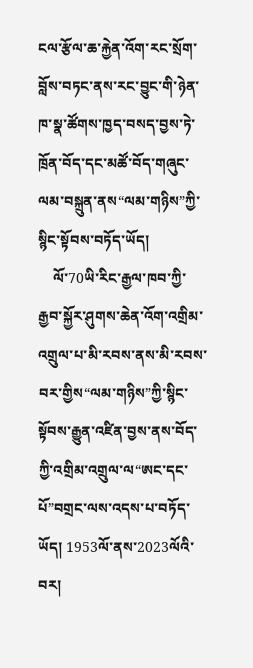ངལ་རྩོལ་ཆ་རྐྱེན་འོག་རང་སྲོག་བློས་བཏང་ནས་རང་བྱུང་གི་ཉེན་ཁ་སྣ་ཚོགས་ཁྱད་བསད་བྱས་ཏེ་ཁྲོན་བོད་དང་མཚོ་བོད་གཞུང་ལམ་བསྐྲུན་ནས“ལམ་གཉིས”ཀྱི་སྙིང་སྟོབས་བཏོད་ཡོད།
    ལོ་70ཡི་རིང་རྒྱལ་ཁབ་ཀྱི་རྒྱབ་སྐྱོར་ཤུགས་ཆེན་འོག་འགྲིམ་འགྲུལ་པ་མི་རབས་ནས་མི་རབས་བར་གྱིས“ལམ་གཉིས”ཀྱི་སྙིང་སྟོབས་རྒྱུན་འཛིན་བྱས་ནས་བོད་ཀྱི་འགྲིམ་འགྲུལ་ལ“ཨང་དང་པོ”བགྲང་ལས་འདས་པ་བཏོད་ཡོད། 1953ལོ་ནས་2023ལོའི་བར།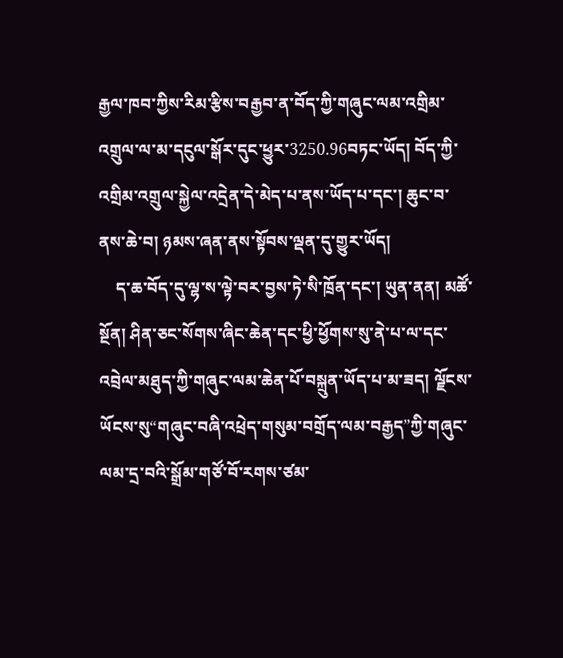རྒྱལ་ཁབ་ཀྱིས་རིམ་རྩིས་བརྒྱབ་ན་བོད་ཀྱི་གཞུང་ལམ་འགྲིམ་འགྲུལ་ལ་མ་དངུལ་སྒོར་དུང་ཕྱུར་3250.96བཏང་ཡོད། བོད་ཀྱི་འགྲིམ་འགྲུལ་སྐྱེལ་འདྲེན་དེ་མེད་པ་ནས་ཡོད་པ་དང་། ཆུང་བ་ནས་ཆེ་བ། ཉམས་ཞན་ནས་སྟོབས་ལྡན་དུ་གྱུར་ཡོད།
    ད་ཆ་བོད་དུ་ལྷ་ས་ལྟེ་བར་བྱས་ཏེ་སི་ཁྲོན་དང་། ཡུན་ནན། མཚོ་སྔོན། ཤིན་ཅང་སོགས་ཞིང་ཆེན་དང་ཕྱི་ཕྱོགས་སུ་ནེ་པ་ལ་དང་འབྲེལ་མཐུད་ཀྱི་གཞུང་ལམ་ཆེན་པོ་བསྐྲུན་ཡོད་པ་མ་ཟད། ལྗོངས་ཡོངས་སུ“གཞུང་བཞི་འཕྲེད་གསུམ་བགྲོད་ལམ་བརྒྱད”ཀྱི་གཞུང་ལམ་དྲ་བའི་སྒྲོམ་གཙོ་བོ་རགས་ཙམ་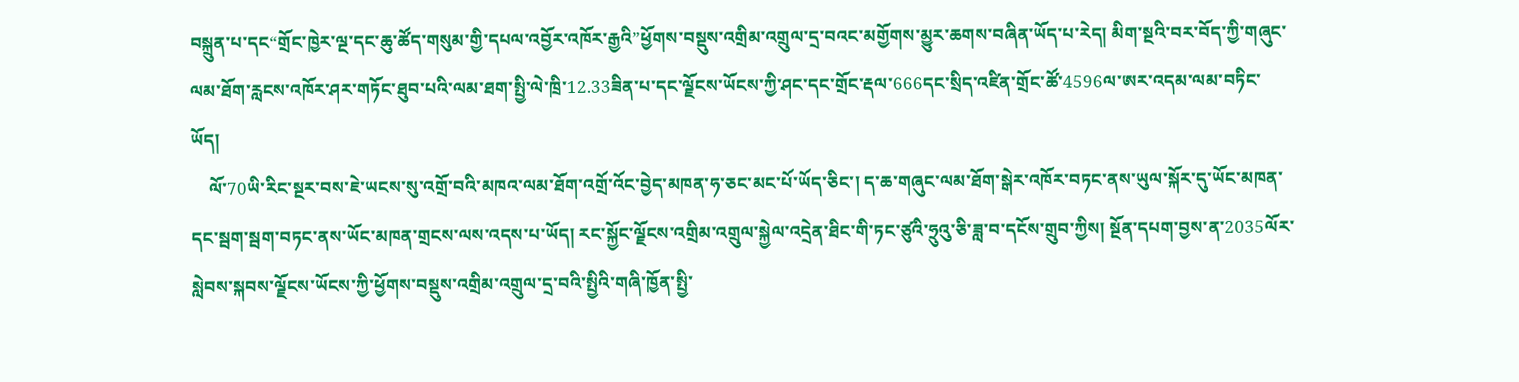བསྐྲུན་པ་དང“གྲོང་ཁྱེར་ལྔ་དང་ཆུ་ཚོད་གསུམ་གྱི་དཔལ་འབྱོར་འཁོར་རྒྱའི”ཕྱོགས་བསྡུས་འགྲིམ་འགྲུལ་དྲ་བའང་མགྱོགས་མྱུར་ཆགས་བཞིན་ཡོད་པ་རེད། མིག་སྔའི་བར་བོད་ཀྱི་གཞུང་ལམ་ཐོག་རླངས་འཁོར་ཤར་གཏོང་ཐུབ་པའི་ལམ་ཐག་སྤྱི་ལེ་ཁྲི་12.33ཟིན་པ་དང་ལྗོངས་ཡོངས་ཀྱི་ཤང་དང་གྲོང་རྡལ་666དང་སྲིད་འཛིན་གྲོང་ཚོ་4596ལ་ཨར་འདམ་ལམ་བཏིང་ཡོད།
    ལོ་70ཡི་རིང་སྔར་བས་ཇེ་ཡངས་སུ་འགྲོ་བའི་མཁའ་ལམ་ཐོག་འགྲོ་འོང་བྱེད་མཁན་ཧ་ཅང་མང་པོ་ཡོད་ཅིང་། ད་ཆ་གཞུང་ལམ་ཐོག་སྒེར་འཁོར་བཏང་ནས་ཡུལ་སྐོར་དུ་ཡོང་མཁན་དང་སྦག་སྦག་བཏང་ནས་ཡོང་མཁན་གྲངས་ལས་འདས་པ་ཡོད། རང་སྐྱོང་ལྗོངས་འགྲིམ་འགྲུལ་སྐྱེལ་འདྲེན་ཐིང་གི་ཏང་ཙུའི་ཧྲུའུ་ཅི་ཟླ་བ་དངོས་གྲུབ་ཀྱིས། སྔོན་དཔག་བྱས་ན་2035ལོར་སླེབས་སྐབས་ལྗོངས་ཡོངས་ཀྱི་ཕྱོགས་བསྡུས་འགྲིམ་འགྲུལ་དྲ་བའི་སྤྱིའི་གཞི་ཁྱོན་སྤྱི་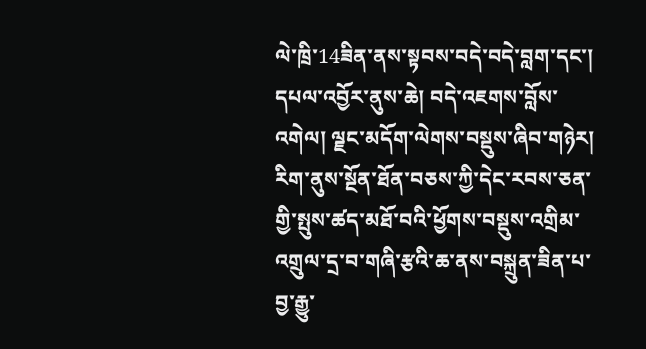ལེ་ཁྲི་14ཟིན་ནས་སྟབས་བདེ་བདེ་བླག་དང་། དཔལ་འབྱོར་ནུས་ཆེ། བདེ་འཇགས་བློས་འགེལ། ལྗང་མདོག་ལེགས་བསྡུས་ཞིབ་གཉེར། རིག་ནུས་སྔོན་ཐོན་བཅས་ཀྱི་དེང་རབས་ཅན་གྱི་སྤུས་ཚད་མཐོ་བའི་ཕྱོགས་བསྡུས་འགྲིམ་འགྲུལ་དྲ་བ་གཞི་རྩའི་ཆ་ནས་བསྐྲུན་ཟིན་པ་བྱ་རྒྱུ་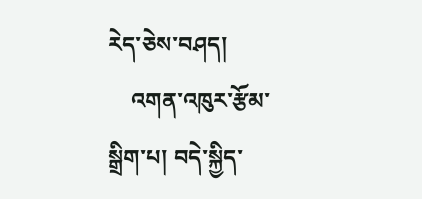རེད་ཅེས་བཤད།
    འགན་འཁུར་རྩོམ་སྒྲིག་པ། བདེ་སྐྱིད་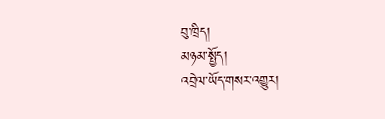བུ་ཁྲིད།
མཉམ་སྤྱོད།
འབྲེལ་ཡོད་གསར་འགྱུར།